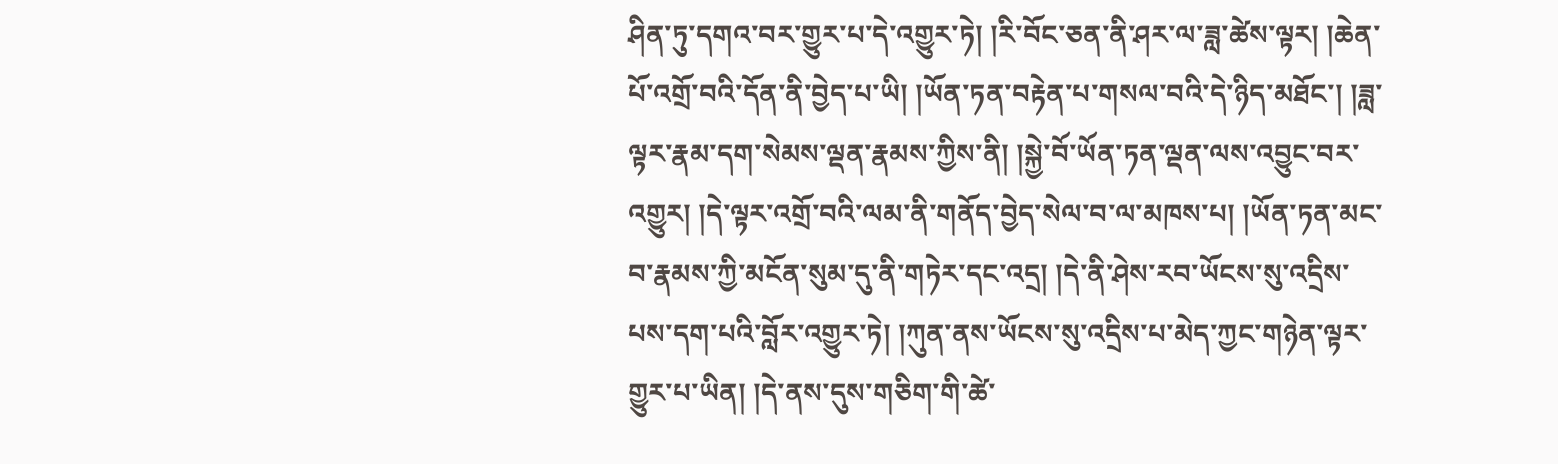ཤིན་ཏུ་དགའ་བར་གྱུར་པ་དེ་འགྱུར་ཏེ། །རི་བོང་ཅན་ནི་ཤར་ལ་ཟླ་ཚེས་ལྟར། །ཆེན་པོ་འགྲོ་བའི་དོན་ནི་བྱེད་པ་ཡི། །ཡོན་ཏན་བརྟེན་པ་གསལ་བའི་དེ་ཉིད་མཐོང་། །ཟླ་ལྟར་རྣམ་དག་སེམས་ལྡན་རྣམས་ཀྱིས་ནི། །སྐྱེ་བོ་ཡོན་ཏན་ལྡན་ལས་འབྱུང་བར་འགྱུར། །དེ་ལྟར་འགྲོ་བའི་ལམ་ནི་གནོད་བྱེད་སེལ་བ་ལ་མཁས་པ། །ཡོན་ཏན་མང་བ་རྣམས་ཀྱི་མངོན་སུམ་དུ་ནི་གཏེར་དང་འདྲ། །དེ་ནི་ཤེས་རབ་ཡོངས་སུ་འདྲིས་པས་དག་པའི་བློར་འགྱུར་ཏེ། །ཀུན་ནས་ཡོངས་སུ་འདྲིས་པ་མེད་ཀྱང་གཉེན་ལྟར་གྱུར་པ་ཡིན། །དེ་ནས་དུས་གཅིག་གི་ཚེ་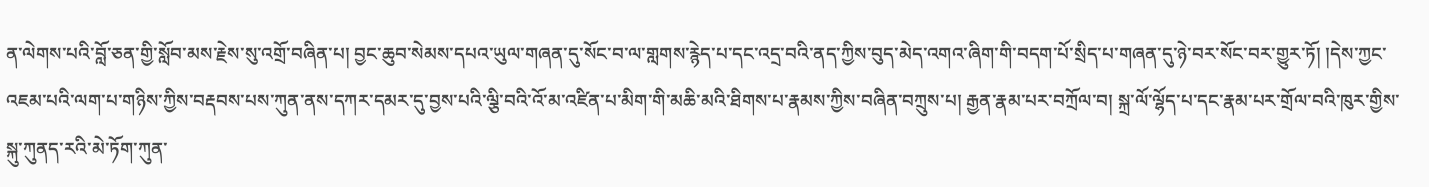ན་ལེགས་པའི་བློ་ཅན་གྱི་སློབ་མས་རྗེས་སུ་འགྲོ་བཞིན་པ། བྱང་ཆུབ་སེམས་དཔའ་ཡུལ་གཞན་དུ་སོང་བ་ལ་གླགས་རྙེད་པ་དང་འདྲ་བའི་ནད་ཀྱིས་བུད་མེད་འགའ་ཞིག་གི་བདག་པོ་སྲིད་པ་གཞན་དུ་ཉེ་བར་སོང་བར་གྱུར་ཏོ། །དེས་ཀྱང་འཇམ་པའི་ལག་པ་གཉིས་ཀྱིས་བརྡབས་པས་ཀུན་ནས་དཀར་དམར་དུ་བྱས་པའི་ལྕི་བའི་འོ་མ་འཛིན་པ་མིག་གི་མཆི་མའི་ཐིགས་པ་རྣམས་ཀྱིས་བཞིན་བཀྲུས་པ། རྒྱན་རྣམ་པར་བཀྲོལ་བ། སྐྲ་ལོ་ལྷོད་པ་དང་རྣམ་པར་གྲོལ་བའི་ཁུར་གྱིས་སྐུ་ཀུནད་རའི་མེ་ཏོག་ཀུན་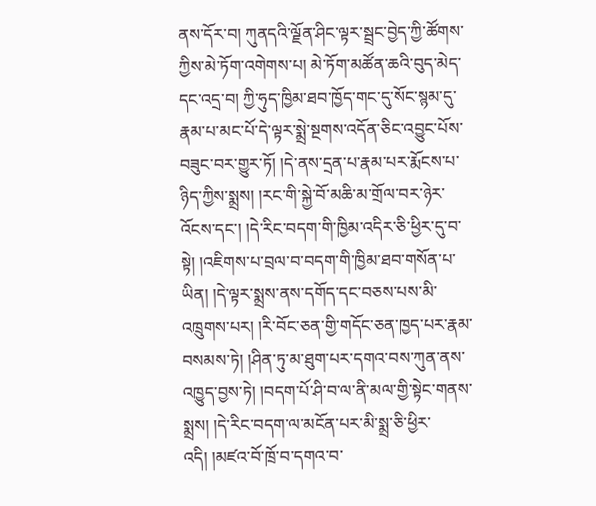ནས་དོར་བ། ཀུནདའི་ལྗོན་ཤིང་ལྟར་སྦྲང་བྱེད་ཀྱི་ཚོགས་ཀྱིས་མེ་ཏོག་འགེགས་པ། མེ་ཏོག་མཚོན་ཆའི་བུད་མེད་དང་འདྲ་བ། ཀྱི་ཧུད་ཁྱིམ་ཐབ་ཁྱོད་གང་དུ་སོང་སྙམ་དུ་རྣམ་པ་མང་པོ་དེ་ལྟར་སྨྲེ་སྔགས་འདོན་ཅིང་འབྱུང་པོས་བཟུང་བར་གྱུར་ཏོ། །དེ་ནས་དྲན་པ་རྣམ་པར་རྨོངས་པ་ཉིད་ཀྱིས་སྨྲས། །རང་གི་སྐྱེ་བོ་མཆི་མ་གྲོལ་བར་ཉེར་འོངས་དང་། །དེ་རིང་བདག་གི་ཁྱིམ་འདིར་ཅི་ཕྱིར་དུ་བ་སྟེ། །འཇིགས་པ་བྲལ་བ་བདག་གི་ཁྱིམ་ཐབ་གསོན་པ་ཡིན། །དེ་ལྟར་སྨྲས་ནས་དགོད་དང་བཅས་པས་མི་འཁྲུགས་པར། །རི་བོང་ཅན་གྱི་གདོང་ཅན་ཁྱད་པར་རྣམ་བསམས་ཏེ། །ཤིན་ཏུ་མ་ཐུག་པར་དགའ་བས་ཀུན་ནས་འཁྱུད་བྱས་ཏེ། །བདག་པོ་ཤི་བ་ལ་ནི་མལ་གྱི་སྟེང་གནས་སྨྲས། །དེ་རིང་བདག་ལ་མངོན་པར་མི་སྨྲ་ཅི་ཕྱིར་འདི། །མཛའ་བོ་ཁྲོ་བ་དགའ་བ་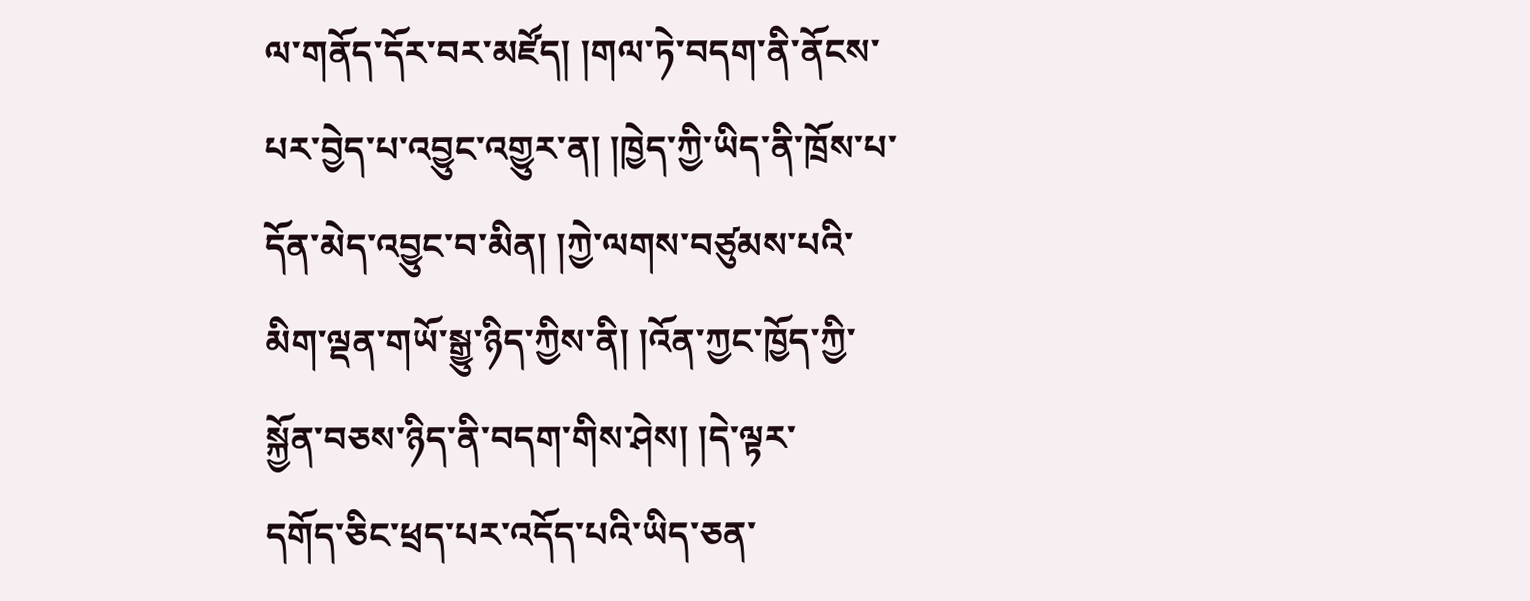ལ་གནོད་དོར་བར་མཛོད། །གལ་ཏེ་བདག་ནི་ནོངས་པར་བྱེད་པ་འབྱུང་འགྱུར་ན། །ཁྱེད་ཀྱི་ཡིད་ནི་ཁྲོས་པ་དོན་མེད་འབྱུང་བ་མིན། །ཀྱེ་ལགས་བཙུམས་པའི་མིག་ལྡན་གཡོ་སྒྱུ་ཉིད་ཀྱིས་ནི། །འོན་ཀྱང་ཁྱོད་ཀྱི་སྐྱོན་བཅས་ཉིད་ནི་བདག་གིས་ཤེས། །དེ་ལྟར་
དགོད་ཅིང་ཕྲད་པར་འདོད་པའི་ཡིད་ཅན་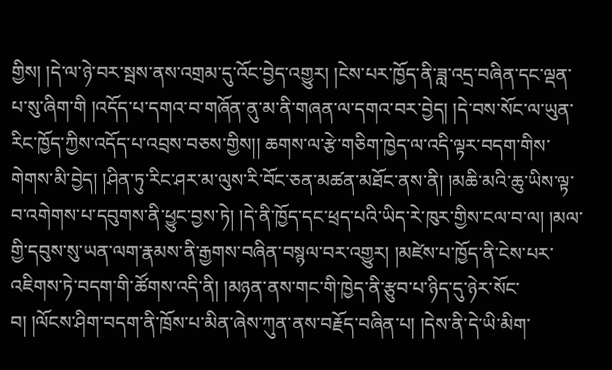གྱིས། །དེ་ལ་ཉེ་བར་སྦས་ནས་འགྲམ་དུ་འོང་བྱེད་འགྱུར། །ངེས་པར་ཁྱོད་ནི་ཟླ་འདྲ་བཞིན་དང་ལྡན་པ་སུ་ཞིག་གི །འདོད་པ་དགའ་བ་གཞོན་ནུ་མ་ནི་གཞན་ལ་དགའ་བར་བྱེད། །དེ་བས་སོང་ལ་ཡུན་རིང་ཁྱོད་ཀྱིས་འདོད་པ་འབྲས་བཅས་གྱིས།། ཆགས་ལ་རྩེ་གཅིག་ཁྱེད་ལ་འདི་ལྟར་བདག་གིས་གེགས་མི་བྱེད། །ཤིན་ཏུ་རིང་ཤར་མ་ལུས་རི་བོང་ཅན་མཚན་མཐོང་ནས་ནི། །མཆི་མའི་ཆུ་ཡིས་ལྟ་བ་འགེགས་པ་དབུགས་ནི་ཕྱུང་བྱས་ཏེ། །དེ་ནི་ཁྱོད་དང་ཕྲད་པའི་ཡིད་རེ་ཁུར་གྱིས་ངལ་བ་ལ། །མལ་གྱི་དབུས་སུ་ཡན་ལག་རྣམས་ནི་རྒྱགས་བཞིན་བསྙལ་བར་འགྱུར། །མཛེས་པ་ཁྱོད་ནི་ངེས་པར་འཇིགས་ཏེ་བདག་གི་ཚོགས་འདི་ནི། །མཉན་ནས་གང་གི་ཁྱེད་ནི་རྩུབ་པ་ཉིད་དུ་ཉེར་སོང་བ། །ལོངས་ཤིག་བདག་ནི་ཁྲོས་པ་མིན་ཞེས་ཀུན་ནས་བརྗོད་བཞིན་པ། །དེས་ནི་དེ་ཡི་མིག་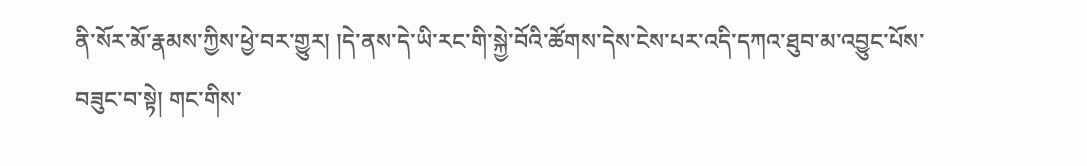ནི་སོར་མོ་རྣམས་ཀྱིས་ཕྱེ་བར་གྱུར། །དེ་ནས་དེ་ཡི་རང་གི་སྐྱེ་བོའི་ཚོགས་དེས་ངེས་པར་འདི་དཀའ་ཐུབ་མ་འབྱུང་པོས་བཟུང་བ་སྟེ། གང་གིས་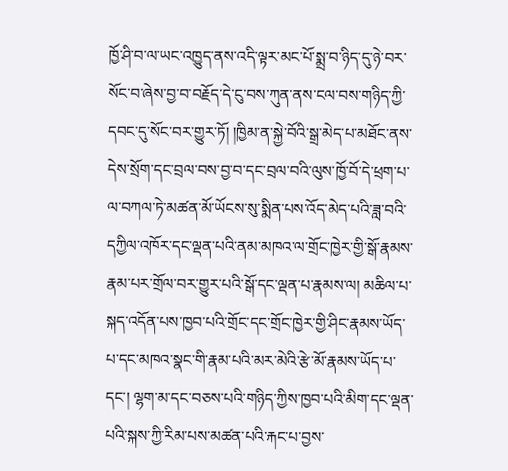ཁྱོ་ཤི་བ་ལ་ཡང་འཁྱུད་ནས་འདི་ལྟར་མང་པོ་སྨྲ་བ་ཉིད་དུ་ཉེ་བར་སོང་བ་ཞེས་བྱ་བ་བརྗོད་དེ་ངུ་བས་ཀུན་ནས་ངལ་བས་གཉིད་ཀྱི་དབང་དུ་སོང་བར་གྱུར་ཏོ། །ཁྱིམ་ན་སྐྱེ་བོའི་སྒྲ་མེད་པ་མཐོང་ནས་དེས་སྲོག་དང་བྲལ་བས་བྱ་བ་དང་བྲལ་བའི་ལུས་ཁྱོ་བོ་དེ་ཕྲག་པ་ལ་བཀལ་ཏེ་མཚན་མོ་ཡོངས་སུ་སྨིན་པས་འོད་མེད་པའི་ཟླ་བའི་དཀྱིལ་འཁོར་དང་ལྡན་པའི་ནམ་མཁའ་ལ་གྲོང་ཁྱེར་གྱི་སྒོ་རྣམས་རྣམ་པར་གྲོལ་བར་གྱུར་པའི་སྒོ་དང་ལྡན་པ་རྣམས་ལ། མཆིལ་པ་སྐད་འདོན་པས་ཁྱབ་པའི་གྲོང་དང་གྲོང་ཁྱེར་གྱི་ཤིང་རྣམས་ཡོད་པ་དང་མཁའ་སྣང་གི་རྣམ་པའི་མར་མེའི་རྩེ་མོ་རྣམས་ཡོད་པ་དང་། ལྷག་མ་དང་བཅས་པའི་གཉིད་ཀྱིས་ཁྱབ་པའི་མིག་དང་ལྡན་པའི་སྐས་ཀྱི་རིམ་པས་མཚན་པའི་རྐང་པ་བྱས་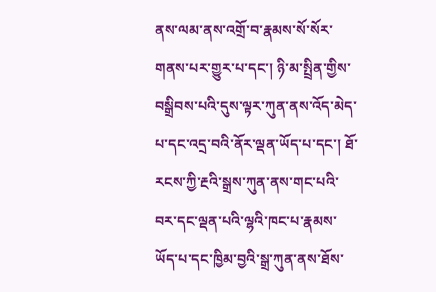ནས་ལམ་ནས་འགྲོ་བ་རྣམས་སོ་སོར་གནས་པར་གྱུར་པ་དང་། ཉི་མ་སྤྲིན་གྱིས་བསྒྲིབས་པའི་དུས་ལྟར་ཀུན་ནས་འོད་མེད་པ་དང་འདྲ་བའི་ནོར་ལྡན་ཡོད་པ་དང་། ཐོ་རངས་ཀྱི་རྔའི་སྒྲས་ཀུན་ནས་གང་པའི་བར་དང་ལྡན་པའི་ལྷའི་ཁང་པ་རྣམས་ཡོད་པ་དང་ཁྱིམ་བྱའི་སྒྲ་ཀུན་ནས་ཐོས་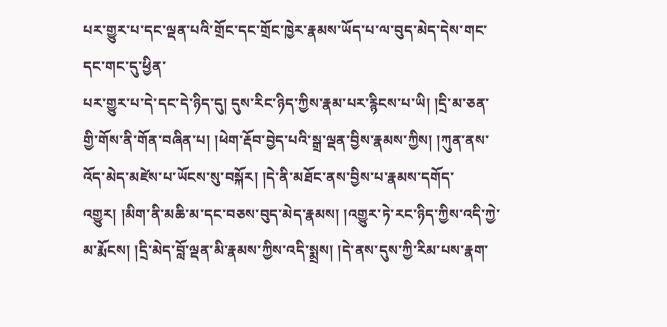པར་གྱུར་པ་དང་ལྡན་པའི་གྲོང་དང་གྲོང་ཁྱེར་རྣམས་ཡོད་པ་ལ་བུད་མེད་དེས་གང་དང་གང་དུ་ཕྱིན་
པར་གྱུར་པ་དེ་དང་དེ་ཉིད་དུ། དུས་རིང་ཉིད་ཀྱིས་རྣམ་པར་རྙིངས་པ་ཡི། །དྲི་མ་ཅན་གྱི་གོས་ནི་གོན་བཞིན་པ། །ཕེག་རྡོབ་བྱེད་པའི་སྒྲ་ལྡན་བྱིས་རྣམས་ཀྱིས། །ཀུན་ནས་འོད་མེད་མཛེས་པ་ཡོངས་སུ་བསྐོར། །དེ་ནི་མཐོང་ནས་བྱིས་པ་རྣམས་དགོད་འགྱུར། །མིག་ནི་མཆི་མ་དང་བཅས་བུད་མེད་རྣམས། །འགྱུར་ཏེ་རང་ཉིད་ཀྱིས་འདི་ཀྱེ་མ་རྨོངས། །དྲི་མེད་བློ་ལྡན་མི་རྣམས་ཀྱིས་འདི་སྨྲས། །དེ་ནས་དུས་ཀྱི་རིམ་པས་རྣག་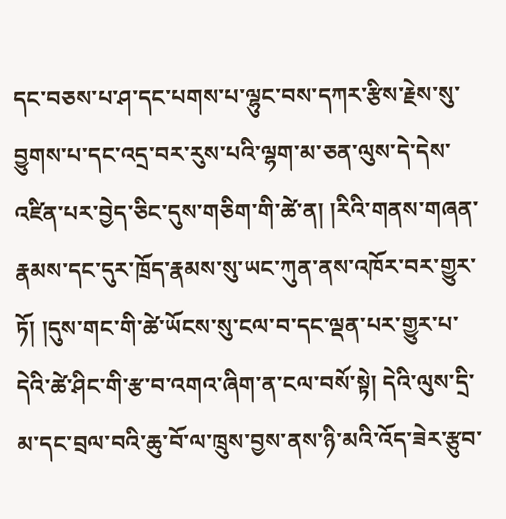དང་བཅས་པ་ཤ་དང་པགས་པ་ལྷུང་བས་དཀར་རྩིས་རྗེས་སུ་བྱུགས་པ་དང་འདྲ་བར་རུས་པའི་ལྷག་མ་ཅན་ལུས་དེ་དེས་འཛིན་པར་བྱེད་ཅིང་དུས་གཅིག་གི་ཚེ་ན། །རིའི་གནས་གཞན་རྣམས་དང་དུར་ཁྲོད་རྣམས་སུ་ཡང་ཀུན་ནས་འཁོར་བར་གྱུར་ཏོ། །དུས་གང་གི་ཚེ་ཡོངས་སུ་ངལ་བ་དང་ལྡན་པར་གྱུར་པ་དེའི་ཚེ་ཤིང་གི་རྩ་བ་འགའ་ཞིག་ན་ངལ་བསོ་སྟེ། དེའི་ལུས་དྲི་མ་དང་བྲལ་བའི་ཆུ་བོ་ལ་ཁྲུས་བྱས་ནས་ཉི་མའི་འོད་ཟེར་རྩུབ་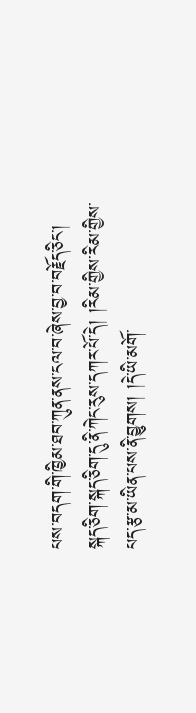པས་བདག་གི་ཁྱིམ་ཐབ་ཀུན་ནས་ངལ་བ་ཞེས་བྱ་བ་བརྗོད་ཅིང་། སྐད་ཅིག་སྐད་ཅིག་དུ་ནི་ཀེང་རུས་དཀར་པོ་དེ། །རིམ་གྱིས་རིམ་གྱིས་པད་རྩ་མ་ཡིན་པས་ནི་བྱུགས། །དེ་ཡི་མགོ་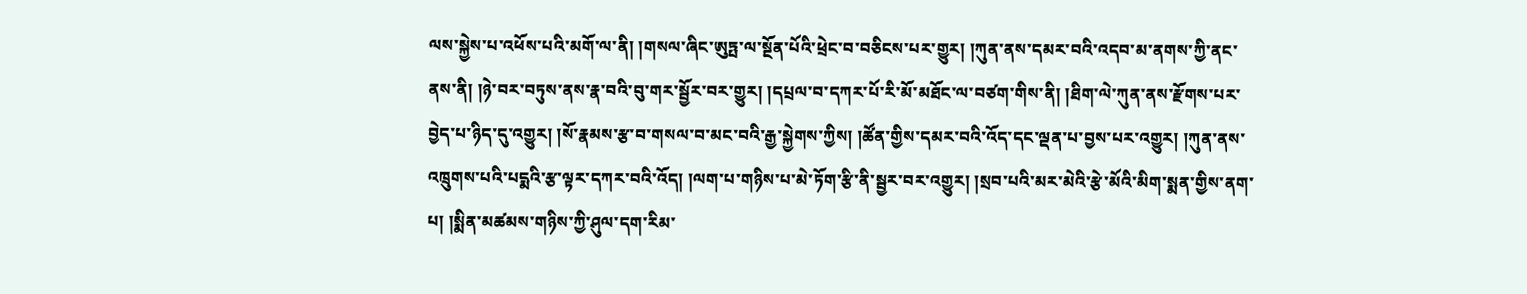ལས་སྐྱེས་པ་འཕོས་པའི་མགོ་ལ་ནི། །གསལ་ཞིང་ཨུཏྤ་ལ་སྔོན་པོའི་ཕྲེང་བ་བཅིངས་པར་གྱུར། །ཀུན་ནས་དམར་བའི་འདབ་མ་ནགས་ཀྱི་ནང་ནས་ནི། །ཉེ་བར་བཏུས་ནས་རྣ་བའི་བུ་གར་སྦྱོར་བར་གྱུར། །དཔྲལ་བ་དཀར་པོ་རི་མོ་མཐོང་ལ་བཙག་གིས་ནི། །ཐིག་ལེ་ཀུན་ནས་རྫོགས་པར་བྱེད་པ་ཉིད་དུ་འགྱུར། །སོ་རྣམས་རྩ་བ་གསལ་བ་མང་བའི་རྒྱ་སྐྱེགས་ཀྱིས། །ཚོན་གྱིས་དམར་བའི་འོད་དང་ལྡན་པ་བྱས་པར་འགྱུར། །ཀུན་ནས་འཁྲུགས་པའི་པདྨའི་རྩ་ལྟར་དཀར་བའི་འོད། །ལག་པ་གཉིས་པ་མེ་ཏོག་རྩི་ནི་སྦྱར་བར་འགྱུར། །སྲབ་པའི་མར་མེའི་རྩེ་མོའི་མིག་སྨན་གྱིས་ནག་པ། །སྨིན་མཚམས་གཉིས་ཀྱི་ཤུལ་དག་རིམ་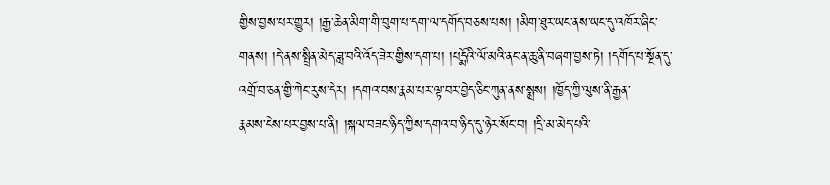གྱིས་བྱས་པར་གྱུར། །རྒྱ་ཆེན་མིག་གི་བུག་པ་དག་ལ་དགོད་བཅས་པས། །མིག་ཐུར་ཡང་ནས་ཡང་དུ་འཁོར་ཞིང་གནས། །དེ་ནས་སྤྲིན་མེད་ཟླ་བའི་འོད་ཟེར་གྱིས་དག་པ། །པདྨོའི་ལོ་མའི་ནང་ན་ཆུ་ནི་བཞག་བྱས་ཏེ། །དགོད་པ་སྔོན་དུ་འགྲོ་བ་ཅན་གྱི་ཀེང་རུས་དེར། །དགའ་བས་རྣམ་པར་ལྟ་བར་བྱེད་ཅིང་ཀུན་ནས་སྨྲས། །ཁྱོད་ཀྱི་ལུས་ནི་རྒྱན་
རྣམས་ངེས་པར་བྱས་པ་ནི། །སྐལ་བཟང་ཉིད་ཀྱིས་དགའ་བ་ཉིད་དུ་ཉེར་སོང་བ། །དྲི་མ་མེད་པའི་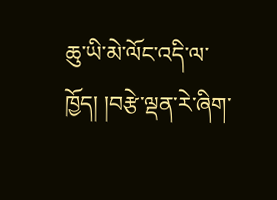ཆུ་ཡི་མེ་ལོང་འདི་ལ་ཁྱོད། །བརྩེ་ལྡན་རེ་ཞིག་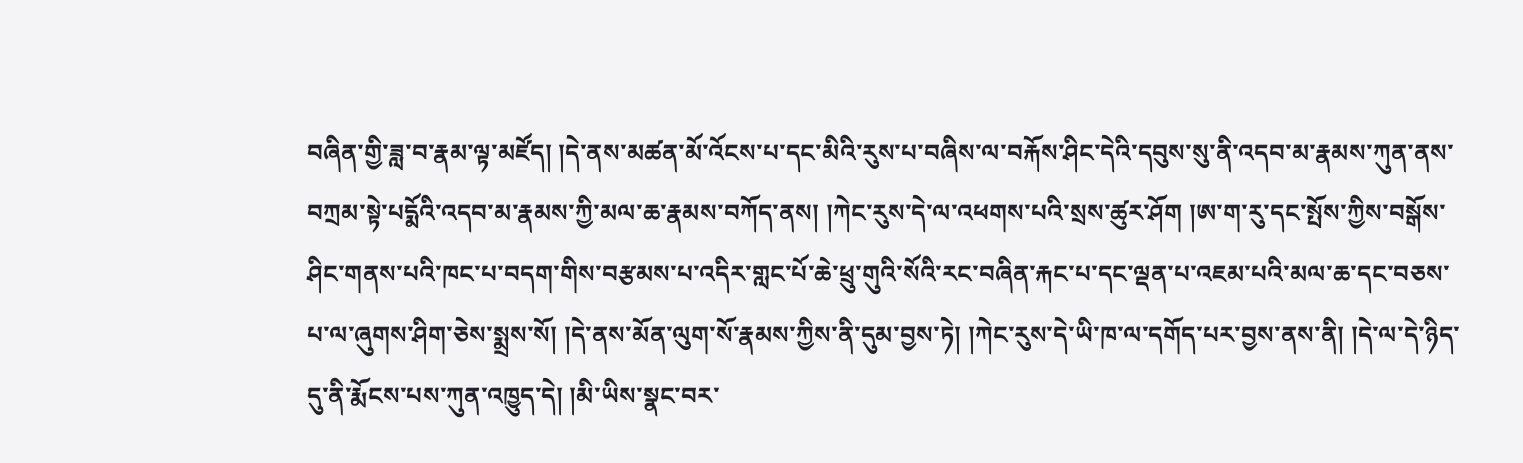བཞིན་གྱི་ཟླ་བ་རྣམ་ལྟ་མཛོད། །དེ་ནས་མཚན་མོ་འོངས་པ་དང་མིའི་རུས་པ་བཞིས་ལ་བརྐོས་ཤིང་དེའི་དབུས་སུ་ནི་འདབ་མ་རྣམས་ཀུན་ནས་བཀྲམ་སྟེ་པདྨོའི་འདབ་མ་རྣམས་ཀྱི་མལ་ཆ་རྣམས་བཀོད་ནས། །ཀེང་རུས་དེ་ལ་འཕགས་པའི་སྲས་ཚུར་ཤོག །ཨ་ག་རུ་དང་སྤོས་ཀྱིས་བསྒོས་ཤིང་གནས་པའི་ཁང་པ་བདག་གིས་བརྩམས་པ་འདིར་གླང་པོ་ཆེ་ཕྲུ་གུའི་སོའི་རང་བཞིན་རྐང་པ་དང་ལྡན་པ་འཇམ་པའི་མལ་ཆ་དང་བཅས་པ་ལ་ཞུགས་ཤིག་ཅེས་སྨྲས་སོ། །དེ་ནས་མོན་ལུག་སོ་རྣམས་ཀྱིས་ནི་དུམ་བྱས་ཏེ། །ཀེང་རུས་དེ་ཡི་ཁ་ལ་དགོད་པར་བྱས་ནས་ནི། །དེ་ལ་དེ་ཉིད་དུ་ནི་རྨོངས་པས་ཀུན་འཁྱུད་དེ། །མི་ཡིས་སྣང་བར་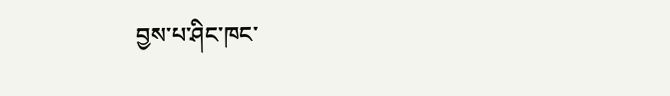བྱས་པ་ཤིང་ཁང་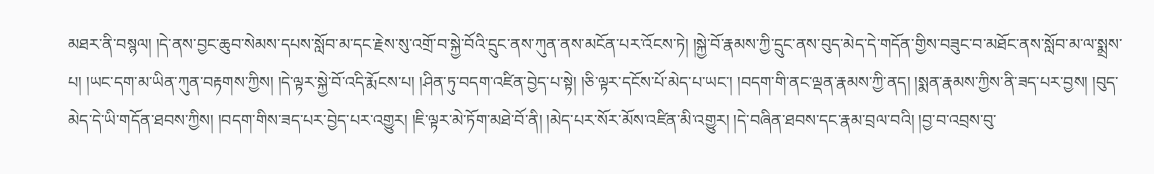མཐར་ནི་བསྙལ། །དེ་ནས་བྱང་ཆུབ་སེམས་དཔས་སློབ་མ་དང་རྗེས་སུ་འགྲོ་བ་སྐྱེ་བོའི་དྲུང་ནས་ཀུན་ནས་མངོན་པར་འོངས་ཏེ། །སྐྱེ་བོ་རྣམས་ཀྱི་དྲུང་ནས་བུད་མེད་དེ་གདོན་གྱིས་བཟུང་བ་མཐོང་ནས་སློབ་མ་ལ་སྨྲས་པ། །ཡང་དག་མ་ཡིན་ཀུན་བརྟགས་ཀྱིས། །དེ་ལྟར་སྐྱེ་བོ་འདི་རྨོངས་པ། །ཤིན་ཏུ་བདག་འཛིན་བྱེད་པ་སྟེ། །ཅི་ལྟར་དངོས་པོ་མེད་པ་ཡང་། །བདག་གི་ནང་ལྡན་རྣམས་ཀྱི་ནད། །སྨན་རྣམས་ཀྱིས་ནི་ཟད་པར་བྱས། །བུད་མེད་དེ་ཡི་གདོན་ཐབས་ཀྱིས། །བདག་གིས་ཟད་པར་བྱེད་པར་འགྱུར། །ཇི་ལྟར་མེ་ཏོག་མཐེ་བོ་ནི། །མེད་པར་སོར་མོས་འཛིན་མི་འགྱུར། །དེ་བཞིན་ཐབས་དང་རྣམ་བྲལ་བའི། །བྱ་བ་འབྲས་བུ་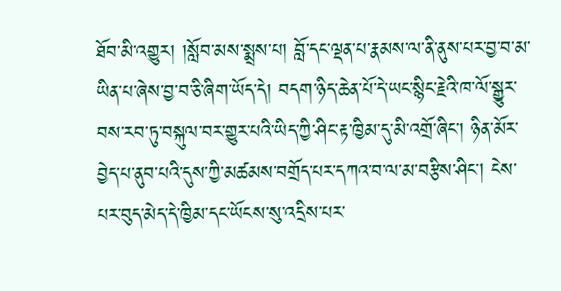ཐོབ་མི་འགྱུར། །སློབ་མས་སྨྲས་པ། བློ་དང་ལྡན་པ་རྣམས་ལ་ནི་ནུས་པར་བྱ་བ་མ་ཡིན་པ་ཞེས་བྱ་བ་ཅི་ཞིག་ཡོད་དེ། བདག་ཉིད་ཆེན་པོ་དེ་ཡང་སྙིང་རྗེའི་ཁ་ལོ་སྒྱུར་བས་རབ་ཏུ་བསྐུལ་བར་གྱུར་པའི་ཡིད་ཀྱི་ཤིང་རྟ་ཁྱིམ་དུ་མི་འགྲོ་ཞིང་། ཉིན་མོར་བྱེད་པ་ནུབ་པའི་དུས་ཀྱི་མཚམས་བགྲོད་པར་དཀའ་བ་ལ་མ་བརྩིས་ཤིང། ངེས་པར་བུད་མེད་དེ་ཁྱིམ་དང་ཡོངས་སུ་འདྲིས་པར་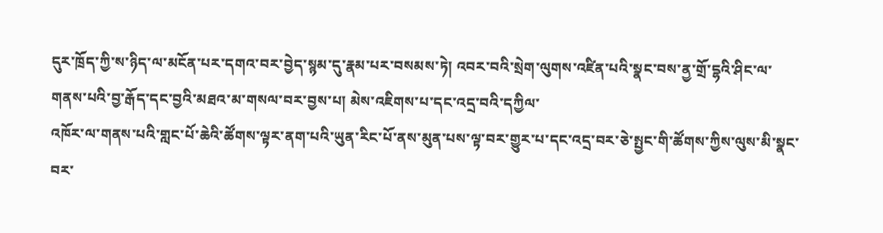དུར་ཁྲོད་ཀྱི་ས་ཉིད་ལ་མངོན་པར་དགའ་བར་བྱེད་སྙམ་དུ་རྣམ་པར་བསམས་ཏེ། འབར་བའི་སྲེག་ལུགས་འཛིན་པའི་སྣང་བས་ནྱ་གྲོ་དྷའི་ཤིང་ལ་གནས་པའི་བྱ་རྒོད་དང་བྱའི་མཐའ་མ་གསལ་བར་བྱས་པ། མེས་འཇིགས་པ་དང་འདྲ་བའི་དཀྱིལ་
འཁོར་ལ་གནས་པའི་གླང་པོ་ཆེའི་ཚོགས་ལྟར་ནག་པའི་ཡུན་རིང་པོ་ནས་མུན་པས་ལྟ་བར་གྱུར་པ་དང་འདྲ་བར་ཅེ་སྤྱང་གི་ཚོགས་ཀྱིས་ལུས་མི་སྣང་བར་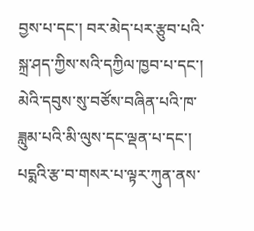བྱས་པ་དང་། བར་མེད་པར་རྩུབ་པའི་སྐྲ་ཤད་ཀྱིས་སའི་དཀྱིལ་ཁྱབ་པ་དང་། མེའི་དབུས་སུ་བཙོས་བཞིན་པའི་ཁ་ཟླུམ་པའི་མི་ལུས་དང་ལྡན་པ་དང་། པདྨའི་རྩ་བ་གསར་པ་ལྟར་ཀུན་ནས་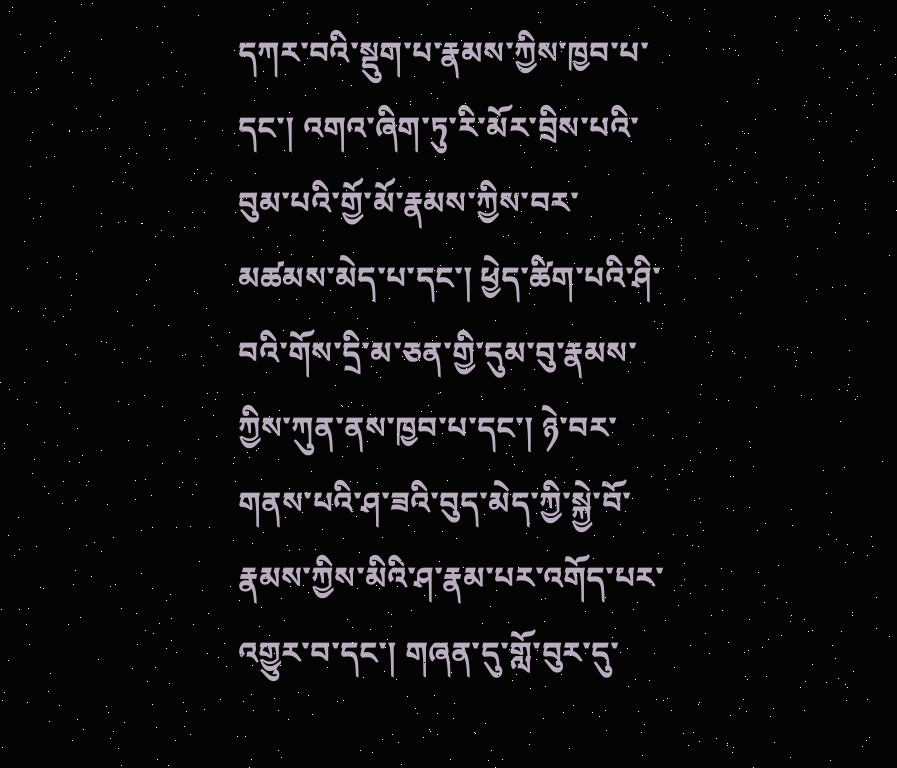དཀར་བའི་སྡུག་པ་རྣམས་ཀྱིས་ཁྱབ་པ་དང་། འགའ་ཞིག་ཏུ་རི་མོར་བྲིས་པའི་བུམ་པའི་གྱོ་མོ་རྣམས་ཀྱིས་བར་མཚམས་མེད་པ་དང་། ཕྱེད་ཚིག་པའི་ཤི་བའི་གོས་དྲི་མ་ཅན་གྱི་དུམ་བུ་རྣམས་ཀྱིས་ཀུན་ནས་ཁྱབ་པ་དང་། ཉེ་བར་གནས་པའི་ཤ་ཟའི་བུད་མེད་ཀྱི་སྐྱེ་བོ་རྣམས་ཀྱིས་མིའི་ཤ་རྣམ་པར་འགོད་པར་འགྱུར་བ་དང་། གཞན་དུ་གློ་བུར་དུ་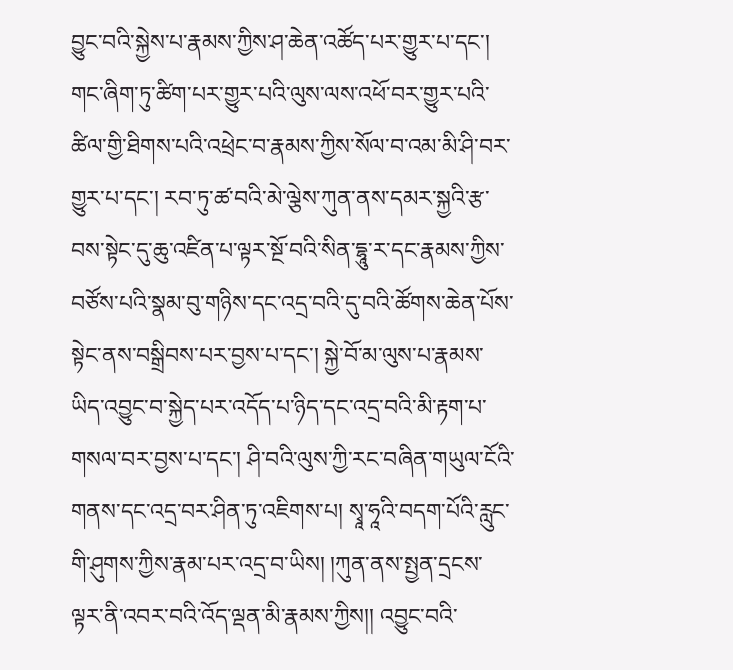བྱུང་བའི་སྐྱེས་པ་རྣམས་ཀྱིས་ཤ་ཆེན་འཚོད་པར་གྱུར་པ་དང་། གང་ཞིག་ཏུ་ཚིག་པར་གྱུར་པའི་ལུས་ལས་འཕོ་བར་གྱུར་པའི་ཚིལ་གྱི་ཐིགས་པའི་འཕྲེང་བ་རྣམས་ཀྱིས་སོལ་བ་འམ་མི་ཤི་བར་གྱུར་པ་དང་། རབ་ཏུ་ཚ་བའི་མེ་ལྕེས་ཀུན་ནས་དམར་སྐྱའི་རྩ་བས་སྟེང་དུ་ཆུ་འཛིན་པ་ལྟར་སྔོ་བའི་སིན་དྷཱུ་ར་དང་རྣམས་ཀྱིས་བཙོས་པའི་སྣམ་བུ་གཉིས་དང་འདྲ་བའི་དུ་བའི་ཚོགས་ཆེན་པོས་སྟེང་ནས་བསྒྲིབས་པར་བྱས་པ་དང་། སྐྱེ་བོ་མ་ལུས་པ་རྣམས་ཡིད་འབྱུང་བ་སྐྱེད་པར་འདོད་པ་ཉིད་དང་འདྲ་བའི་མི་རྟག་པ་གསལ་བར་བྱས་པ་དང་། ཤི་བའི་ལུས་ཀྱི་རང་བཞིན་གཡུལ་ངོའི་གནས་དང་འདྲ་བར་ཤིན་ཏུ་འཇིགས་པ། སྭཱ་ཧཱའི་བདག་པོའི་རླུང་གི་ཤུགས་ཀྱིས་རྣམ་པར་འདྲ་བ་ཡིས། །ཀུན་ནས་སྤྱན་དྲངས་ལྟར་ནི་འབར་བའི་འོད་ལྡན་མི་རྣམས་ཀྱིས།། འབྱུང་བའི་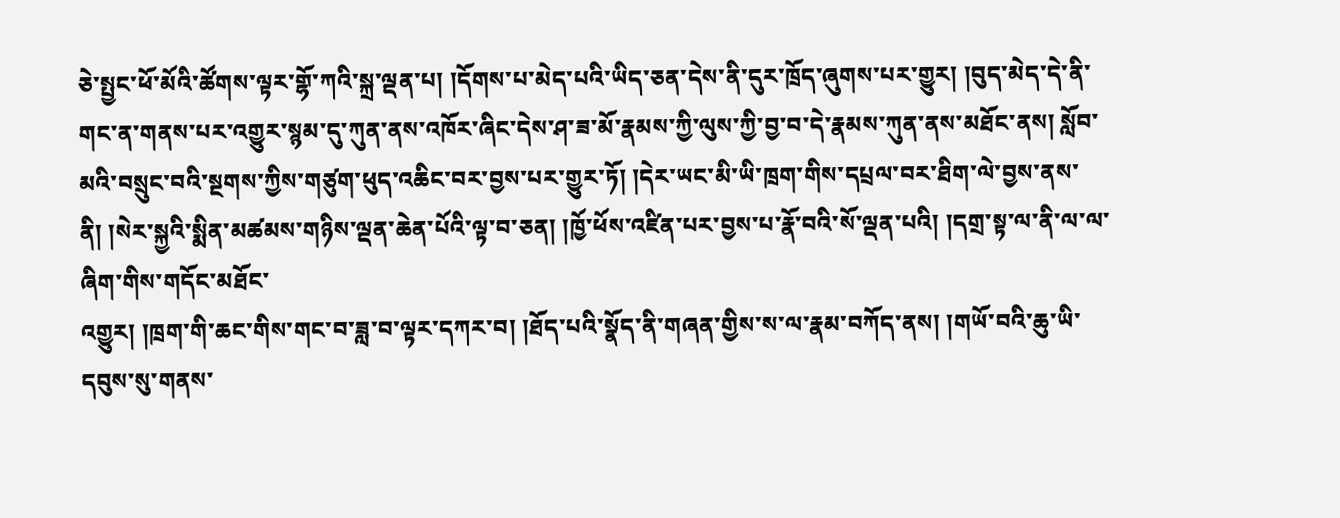ཅེ་སྤྱང་ཕོ་མོའི་ཚོགས་ལྟར་གྷོ་ཀའི་སྐྲ་ལྡན་པ། །དོགས་པ་མེད་པའི་ཡིད་ཅན་དེས་ནི་དུར་ཁྲོད་ཞུགས་པར་གྱུར། །བུད་མེད་དེ་ནི་གང་ན་གནས་པར་འགྱུར་སྙམ་དུ་ཀུན་ནས་འཁོར་ཞིང་དེས་ཤ་ཟ་མོ་རྣམས་ཀྱི་ལུས་ཀྱི་བྱ་བ་དེ་རྣམས་ཀུན་ནས་མཐོང་ནས། སློབ་མའི་བསྲུང་བའི་སྔགས་ཀྱིས་གཙུག་ཕུད་འཆིང་བར་བྱས་པར་གྱུར་ཏོ། །དེར་ཡང་མི་ཡི་ཁྲག་གིས་དཔྲལ་བར་ཐིག་ལེ་བྱས་ནས་ནི། །སེར་སྐྱའི་སྨིན་མཚམས་གཉིས་ལྡན་ཆེན་པོའི་ལྟ་བ་ཅན། །ཁྱོ་ཕོས་འཛིན་པར་བྱས་པ་རྣོ་བའི་སོ་ལྡན་པའི། །དགྲ་སྟ་ལ་ནི་ལ་ལ་ཞིག་གིས་གདོང་མཐོང་
འགྱུར། །ཁྲག་གི་ཆང་གིས་གང་བ་ཟླ་བ་ལྟར་དཀར་བ། །ཐོད་པའི་སྣོད་ནི་གཞན་གྱིས་ས་ལ་རྣམ་བཀོད་ནས། །གཡོ་བའི་ཆུ་ཡི་དབུས་སུ་གནས་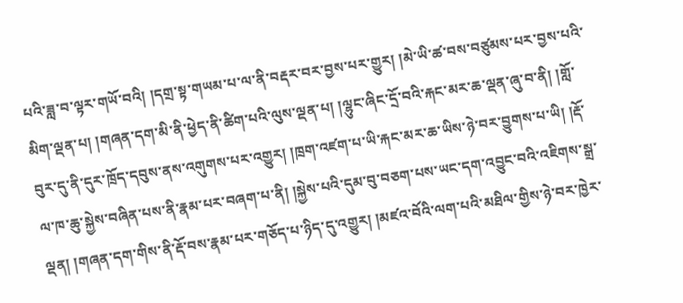པའི་ཟླ་བ་ལྟར་གཡོ་བའི། །དགྲ་སྟ་གཡམ་པ་ལ་ནི་བརྡར་བར་བྱས་པར་གྱུར། །མེ་ཡི་ཚ་བས་བཙུམས་པར་བྱས་པའི་མིག་ལྡན་པ། །གཞན་དག་མི་ནི་ཕྱེད་ནི་ཚིག་པའི་ལུས་ལྡན་པ། །ལྷུང་ཞིང་དྲོ་བའི་རྐང་མར་ཆ་ལྡན་ཞུ་བ་ནི། །གློ་བུར་དུ་ནི་དུར་ཁྲོད་དབུས་ནས་འགུགས་པར་འགྱུར། །ཁྲག་འཛག་པ་ཡི་རྐང་མར་ཆ་ཡིས་ཉེ་བར་བྱུགས་པ་ཡི། །རྡོ་ལ་ཁ་ཆུ་སྐྱེས་བཞིན་པས་ནི་རྣམ་པར་བཞག་པ་ནི། །སྐྱེས་པའི་དུམ་བུ་བཅག་པས་ཡང་དག་འབྱུང་བའི་འཇིགས་སྒྲ་ལྡན། །གཞན་དག་གིས་ནི་རྡོ་བས་རྣམ་པར་གཅོད་པ་ཉིད་དུ་འགྱུར། །མཛའ་བོའི་ལག་པའི་མཐིལ་གྱིས་ཉེ་བར་ཁྱེར་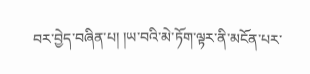བར་བྱེད་བཞིན་པ། །ཡ་བའི་མེ་ཏོག་ལྟར་ནི་མངོན་པར་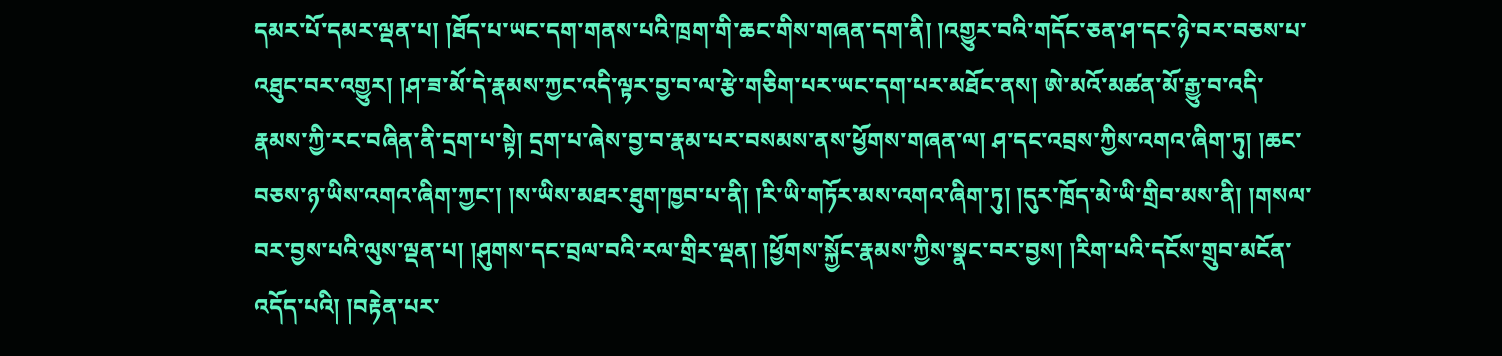དམར་པོ་དམར་ལྡན་པ། །ཐོད་པ་ཡང་དག་གནས་པའི་ཁྲག་གི་ཆང་གིས་གཞན་དག་ནི། །འགྱུར་བའི་གདོང་ཅན་ཤ་དང་ཉེ་བར་བཅས་པ་འཐུང་བར་འགྱུར། །ཤ་ཟ་མོ་དེ་རྣམས་ཀྱང་འདི་ལྟར་བྱ་བ་ལ་རྩེ་གཅིག་པར་ཡང་དག་པར་མཐོང་ནས། ཨེ་མའོ་མཚན་མོ་རྒྱུ་བ་འདི་རྣམས་ཀྱི་རང་བཞིན་ནི་དྲག་པ་སྟེ། དྲག་པ་ཞེས་བྱ་བ་རྣམ་པར་བསམས་ནས་ཕྱོགས་གཞན་ལ། ཤ་དང་འབྲས་ཀྱིས་འགའ་ཞིག་ཏུ། །ཆང་བཅས་ཉ་ཡིས་འགའ་ཞིག་ཀྱང་། །ས་ཡིས་མཐར་ཐུག་ཁྱབ་པ་ནི། །རི་ཡི་གཏོར་མས་འགའ་ཞིག་ཏུ། །དུར་ཁྲོད་མེ་ཡི་གྲིབ་མས་ནི། །གསལ་བར་བྱས་པའི་ལུས་ལྡན་པ། །ཤུགས་དང་བྲལ་བའི་རལ་གྲིར་ལྡན། །ཕྱོགས་སྐྱོང་རྣམས་ཀྱིས་སྣང་བར་བྱས། །རིག་པའི་དངོས་གྲུབ་མངོན་འདོད་པའི། །བརྟེན་པར་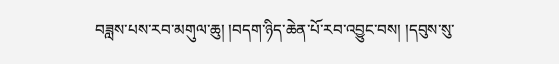བཟླས་པས་རབ་མགུལ་ཆུ། །བདག་ཉིད་ཆེན་པོ་རབ་འབྱུང་བས། །དབུས་སུ་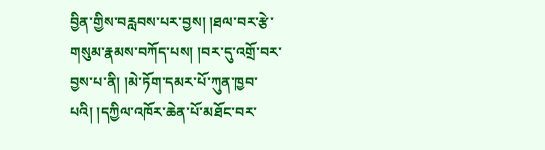བྱིན་གྱིས་བརླབས་པར་བྱས། །ཐལ་བར་རྩེ་གསུམ་རྣམས་བཀོད་པས། །བར་དུ་འགྲོ་བར་བྱས་པ་ནི། །མེ་ཏོག་དམར་པོ་ཀུན་ཁྱབ་པའི། །དཀྱིལ་འཁོར་ཆེན་པོ་མཐོང་བར་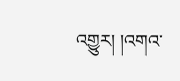འགྱུར། །འགའ་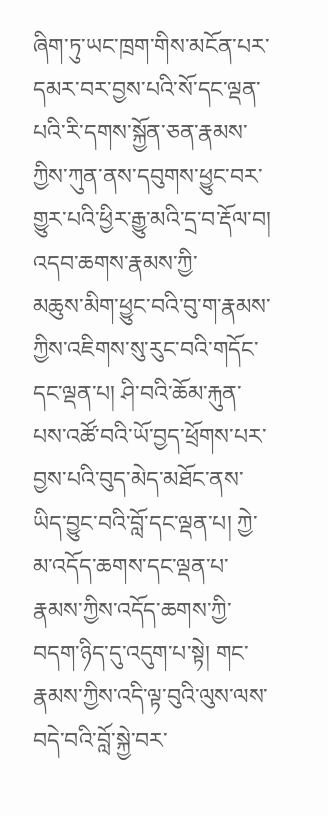ཞིག་ཏུ་ཡང་ཁྲག་གིས་མངོན་པར་དམར་བར་བྱས་པའི་སོ་དང་ལྡན་པའི་རི་དགས་སྐྱོན་ཅན་རྣམས་ཀྱིས་ཀུན་ནས་དབུགས་ཕྱུང་བར་གྱུར་པའི་ཕྱིར་རྒྱུ་མའི་དྲ་བ་རྡོལ་བ། འདབ་ཆགས་རྣམས་ཀྱི་
མཆུས་མིག་ཕྱུང་བའི་བུ་ག་རྣམས་ཀྱིས་འཇིགས་སུ་རུང་བའི་གདོང་དང་ལྡན་པ། ཤི་བའི་ཆོམ་རྐུན་པས་འཚོ་བའི་ཡོ་བྱད་ཕྲོགས་པར་བྱས་པའི་བུད་མེད་མཐོང་ནས་ཡིད་བྱུང་བའི་བློ་དང་ལྡན་པ། ཀྱེ་མ་འདོད་ཆགས་དང་ལྡན་པ་རྣམས་ཀྱིས་འདོད་ཆགས་ཀྱི་བདག་ཉིད་དུ་འདུག་པ་སྟེ། གང་རྣམས་ཀྱིས་འདི་ལྟ་བུའི་ལུས་ལས་བདེ་བའི་བློ་སྐྱེ་བར་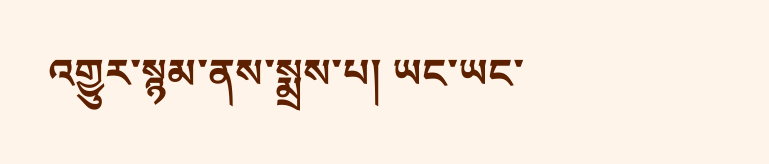འགྱུར་སྙམ་ནས་སྨྲས་པ། ཡང་ཡང་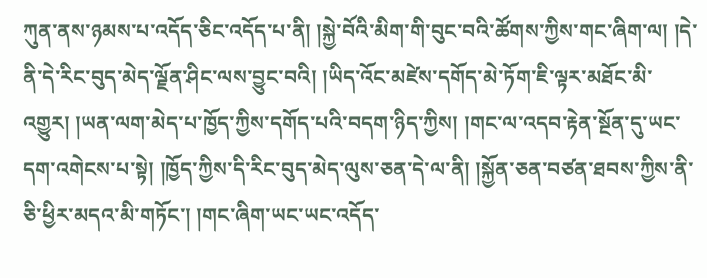ཀུན་ནས་ཉམས་པ་འདོད་ཅིང་འདོད་པ་ནི། །སྐྱེ་བོའི་མིག་གི་བུང་བའི་ཚོགས་ཀྱིས་གང་ཞིག་ལ། །དེ་ནི་དེ་རིང་བུད་མེད་ལྗོན་ཤིང་ལས་བྱུང་བའི། །ཡིད་འོང་མཛེས་དགོད་མེ་ཏོག་ཇི་ལྟར་མཐོང་མི་འགྱུར། །ཡན་ལག་མེད་པ་ཁྱོད་ཀྱིས་དགོད་པའི་བདག་ཉིད་ཀྱིས། །གང་ལ་འདབ་རྟེན་སྔོན་དུ་ཡང་དག་འགེངས་པ་སྟེ། །ཁྱོད་ཀྱིས་དི་རིང་བུད་མེད་ལུས་ཅན་དེ་ལ་ནི། །སྐྱོན་ཅན་བཙན་ཐབས་ཀྱིས་ནི་ཅི་ཕྱིར་མདའ་མི་གཏོང་། །གང་ཞིག་ཡང་ཡང་འདོད་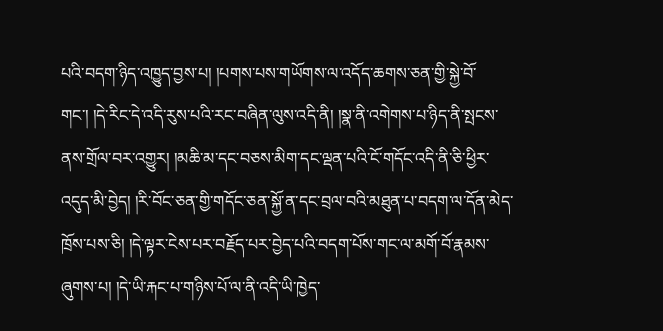པའི་བདག་ཉིད་འཁྱུད་བྱས་པ། །པགས་པས་གཡོགས་ལ་འདོད་ཆགས་ཅན་གྱི་སྐྱེ་བོ་གང་། །དེ་རིང་དེ་འདི་རུས་པའི་རང་བཞིན་ལུས་འདི་ནི། །སྣ་ནི་འགེགས་པ་ཉིད་ནི་སྤངས་ནས་གྲོལ་བར་འགྱུར། །མཆི་མ་དང་བཅས་མིག་དང་ལྡན་པའི་ངོ་གདོང་འདི་ནི་ཅི་ཕྱིར་འདུད་མི་བྱེད། །རི་བོང་ཅན་གྱི་གདོང་ཅན་སྐྱོ་ན་དང་བྲལ་བའི་མཐུན་པ་བདག་ལ་དོན་མེད་ཁྲོས་པས་ཅི། །དེ་ལྟར་ངེས་པར་བརྗོད་པར་བྱེད་པའི་བདག་པོས་གང་ལ་མགོ་བོ་རྣམས་ཞུགས་པ། །དེ་ཡི་རྐང་པ་གཉིས་པོ་ལ་ནི་འདི་ཡི་ཁྱེད་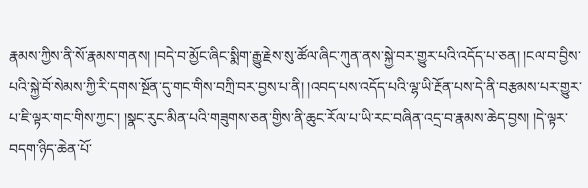རྣམས་ཀྱིས་ནི་སོ་རྣམས་གནས། །བདེ་བ་མྱོང་ཞིང་སྨིག་རྒྱུ་རྗེས་སུ་ཚོལ་ཞིང་ཀུན་ནས་སྐྱེ་བར་གྱུར་པའི་འདོད་པ་ཅན། །ངལ་བ་བྱིས་པའི་སྐྱེ་བོ་སེམས་ཀྱི་རི་དགས་སྔོན་དུ་གང་གིས་བཀྲི་བར་བྱས་པ་ནི། །འབད་པས་འདོད་པའི་ལྷ་ཡི་རྔོན་པས་དེ་ནི་བརྩམས་པར་གྱུར་པ་ཇི་ལྟར་གང་གིས་ཀྱང་། །སྣང་རུང་མིན་པའི་གཟུགས་ཅན་གྱིས་ནི་ཆུང་རོལ་པ་ཡི་རང་བཞིན་འདྲ་བ་རྣམས་ཆེད་བྱས། །དེ་ལྟར་བདག་ཉིད་ཆེན་པོ་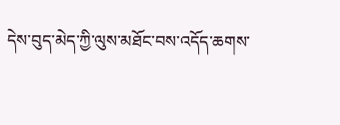དེས་བུད་མེད་ཀྱི་ལུས་མཐོང་བས་འདོད་ཆགས་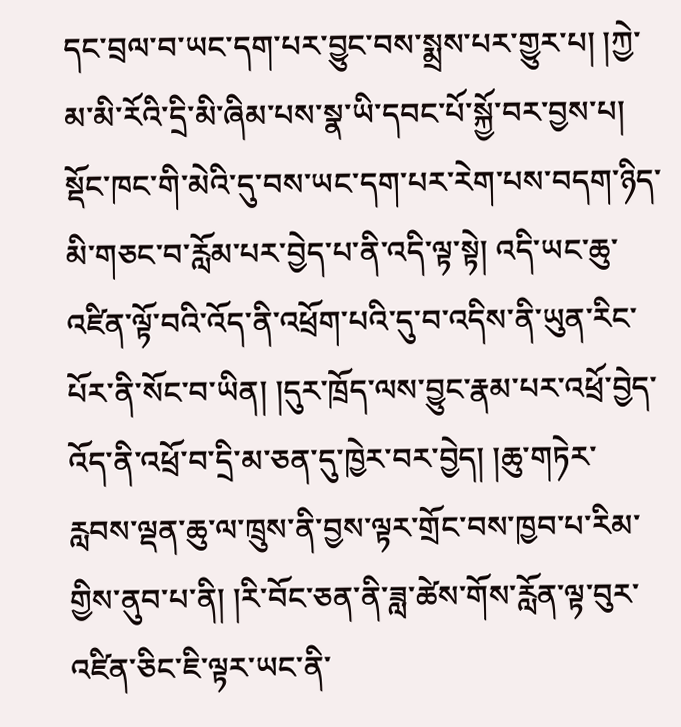དང་བྲལ་བ་ཡང་དག་པར་བྱུང་བས་སྨྲས་པར་གྱུར་པ། །ཀྱེ་མ་མི་རོའི་དྲི་མི་ཞིམ་པས་སྣ་ཡི་དབང་པོ་སྐྱོ་བར་བྱས་པ། སྡོང་ཁང་གི་མེའི་དུ་བས་ཡང་དག་པར་རེག་པས་བདག་ཉིད་
མི་གཅང་བ་རློམ་པར་བྱེད་པ་ནི་འདི་ལྟ་སྟེ། འདི་ཡང་ཆུ་འཛིན་ལྟོ་བའི་འོད་ནི་འཕྲོག་པའི་དུ་བ་འདིས་ནི་ཡུན་རིང་པོར་ནི་སོང་བ་ཡིན། །དུར་ཁྲོད་ལས་བྱུང་རྣམ་པར་འཕྲོ་བྱེད་འོད་ནི་འཕྲོ་བ་དྲི་མ་ཅན་དུ་ཁྱེར་བར་བྱེད། །ཆུ་གཏེར་རླབས་ལྡན་ཆུ་ལ་ཁྲུས་ནི་བྱས་ལྟར་གྲོང་བས་ཁྱབ་པ་རིམ་གྱིས་ནུབ་པ་ནི། །རི་བོང་ཅན་ནི་ཟླ་ཚེས་གོས་རློན་ལྟ་བུར་འཛིན་ཅིང་ཇི་ལྟར་ཡང་ནི་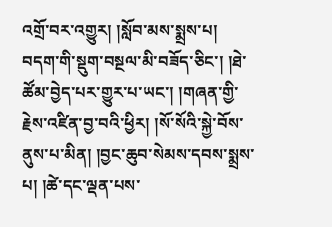འགྲོ་བར་འགྱུར། །སློབ་མས་སྨྲས་པ། བདག་གི་སྡུག་བསྔལ་མི་བཟོད་ཅིང་། །ཐེ་ཚོམ་བྱེད་པར་གྱུར་པ་ཡང་། །གཞན་གྱི་རྗེས་འཛིན་བྱ་བའི་ཕྱིར། །སོ་སོའི་སྐྱེ་བོས་ནུས་པ་མིན། །བྱང་ཆུབ་སེམས་དབས་སྨྲས་པ། །ཚེ་དང་ལྡན་པས་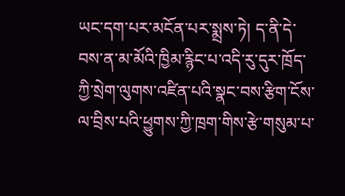ཡང་དག་པར་མངོན་པར་སྨྲས་ཏེ། ད་ནི་དེ་བས་ན་མ་མོའི་ཁྱིམ་རྙིང་པ་འདི་རུ་དུར་ཁྲོད་ཀྱི་སྲེག་ལུགས་འཛིན་པའི་སྣང་བས་རྩིག་ངོས་ལ་བྲིས་པའི་ཕྱུགས་ཀྱི་ཁྲག་གིས་རྩེ་གསུམ་པ་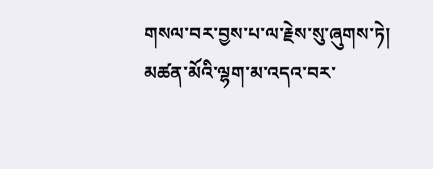གསལ་བར་བྱས་པ་ལ་རྗེས་སུ་ཞུགས་ཏེ། མཚན་མོའི་ལྷག་མ་འདའ་བར་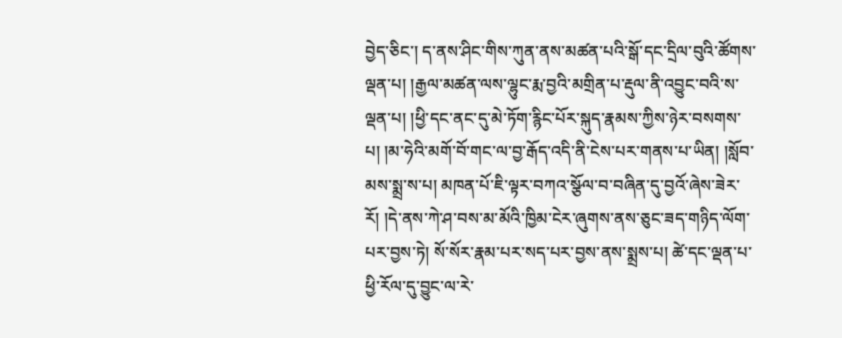བྱེད་ཅིང་། ད་ནས་ཤིང་གིས་ཀུན་ནས་མཚན་པའི་སྒོ་དང་དྲིལ་བུའི་ཚོགས་ལྡན་པ། །རྒྱལ་མཚན་ལས་ལྷུང་རྨ་བྱའི་མགྲིན་པ་རྡུལ་ནི་འབྱུང་བའི་ས་ལྡན་པ། །ཕྱི་དང་ནང་དུ་མེ་ཏོག་རྙིང་པོར་སྐུད་རྣམས་ཀྱིས་ཉེར་བསགས་པ། །མ་ཧེའི་མགོ་བོ་གང་ལ་བྱ་རྒོད་འདི་ནི་ངེས་པར་གནས་པ་ཡིན། །སློབ་མས་སྨྲ་ས་པ། མཁན་པོ་ཇི་ལྟར་བཀའ་སྩོལ་བ་བཞིན་དུ་བྱའོ་ཞེས་ཟེར་རོ། །དེ་ནས་ཀེ་ཤ་བས་མ་མོའི་ཁྱིམ་ངེར་ཞུགས་ནས་ཅུང་ཟད་གཉིད་ལོག་པར་བྱས་ཏེ། སོ་སོར་རྣམ་པར་སད་པར་བྱས་ནས་སྨྲས་པ། ཚེ་དང་ལྡན་པ་ཕྱི་རོལ་དུ་བྱུང་ལ་རེ་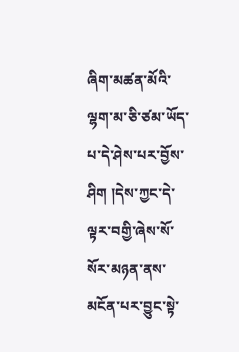ཞིག་མཚན་མོའི་ལྷག་མ་ཅི་ཙམ་ཡོད་པ་དེ་ཤེས་པར་བྱོས་ཤིག །དེས་ཀྱང་དེ་ལྟར་བགྱི་ཞེས་སོ་སོར་མཉན་ནས་མངོན་པར་བྱུང་སྟེ་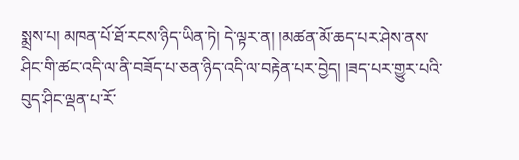སྨྲས་པ། མཁན་པོ་ཐོ་རངས་ཉིད་ཡིན་ཏེ། དེ་ལྟར་ན། །མཚན་མོ་ཆད་པར་ཤེས་ནས་ཤིང་གི་ཚང་འདི་ལ་ནི་བཟོད་པ་ཅན་ཉིད་འདི་ལ་བརྟེན་པར་བྱེད། །ཟད་པར་གྱུར་པའི་བུད་ཤིང་ལྡན་པ་རོ་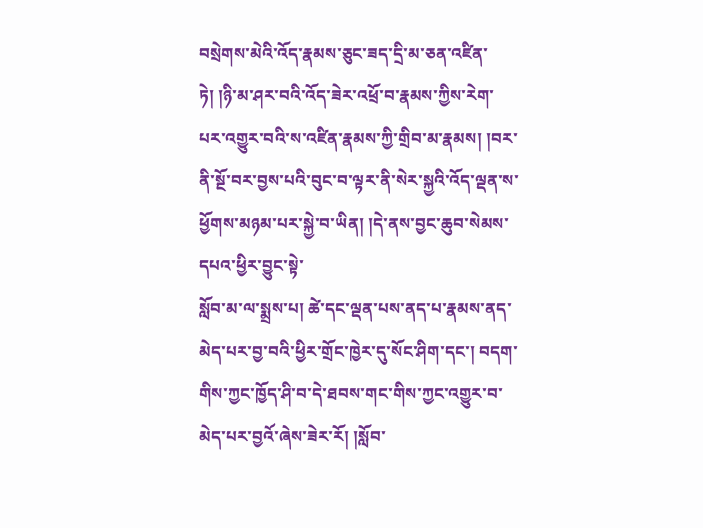བསྲེགས་མེའི་འོད་རྣམས་ཅུང་ཟད་དྲི་མ་ཅན་འཛིན་ཏེ། །ཉི་མ་ཤར་བའི་འོད་ཟེར་འཕྲོ་བ་རྣམས་ཀྱིས་རེག་པར་འགྱུར་བའི་ས་འཛིན་རྣམས་ཀྱི་གྲིབ་མ་རྣམས། །བར་ནི་སྔོ་བར་བྱས་པའི་བུང་བ་ལྟར་ནི་སེར་སྐྱའི་འོད་ལྡན་ས་ཕྱོགས་མཉམ་པར་སྐྱེ་བ་ཡིན། །དེ་ནས་བྱང་ཆུབ་སེམས་དཔའ་ཕྱིར་བྱུང་སྟེ་
སློབ་མ་ལ་སྨྲས་པ། ཚེ་དང་ལྡན་པས་ནད་པ་རྣམས་ནད་མེད་པར་བྱ་བའི་ཕྱིར་གྲོང་ཁྱེར་དུ་སོང་ཤིག་དང་། བདག་གིས་ཀྱང་ཁྱོད་ཤི་བ་དེ་ཐབས་གང་གིས་ཀྱང་འགྱུར་བ་མེད་པར་བྱའོ་ཞེས་ཟེར་རོ། །སློབ་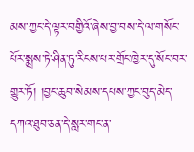མས་ཀྱང་དེ་ལྟར་བགྱིའོ་ཞེས་བྱ་བས་དེ་ལ་གསོང་པོར་སྨྲས་ཏེ་ཤིན་ཏུ་རིངས་པར་གྲོང་ཁྱེར་དུ་སོང་བར་གྱུར་ཏོ། །བྱང་ཆུབ་སེམས་དཔས་ཀྱང་བུད་མེད་དཀའ་ཐུབ་ཅན་དེ་སླར་གང་ན་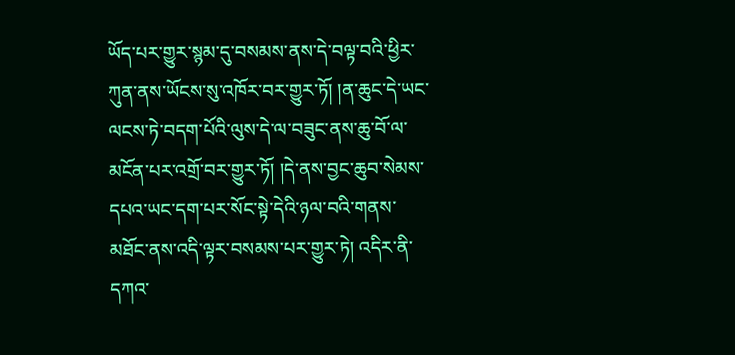ཡོད་པར་གྱུར་སྙམ་དུ་བསམས་ནས་དེ་བལྟ་བའི་ཕྱིར་ཀུན་ནས་ཡོངས་སུ་འཁོར་བར་གྱུར་ཏོ། །ན་ཆུང་དེ་ཡང་ལངས་ཏེ་བདག་པོའི་ལུས་དེ་ལ་བཟུང་ནས་ཆུ་བོ་ལ་མངོན་པར་འགྲོ་བར་གྱུར་ཏོ། །དེ་ནས་བྱང་ཆུབ་སེམས་དཔའ་ཡང་དག་པར་སོང་སྟེ་དེའི་ཉལ་བའི་གནས་མཐོང་ནས་འདི་ལྟར་བསམས་པར་གྱུར་ཏེ། འདིར་ནི་དཀའ་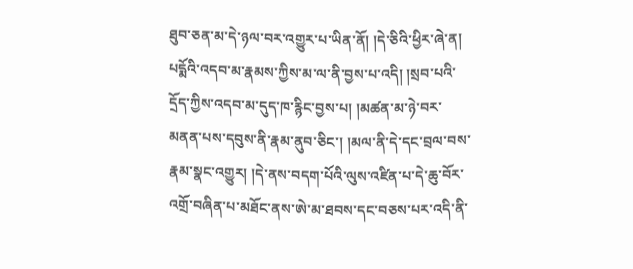ཐུབ་ཅན་མ་དེ་ཉལ་བར་འགྱུར་པ་ཡིན་ནོ། །དེ་ཅིའི་ཕྱིར་ཞེ་ན། པདྨོའི་འདབ་མ་རྣམས་ཀྱིས་མ་ལ་ནི་བྱས་པ་འདི། །སྲབ་པའི་དྲོད་ཀྱིས་འདབ་མ་དུད་ཁ་རྙིང་བྱས་པ། །མཚན་མ་ཉེ་བར་མནན་པས་དབུས་ནི་རྣམ་ནུབ་ཅིང་། །མལ་ནི་དེ་དང་བྲལ་བས་རྣམ་སྣང་འགྱུར། །དེ་ནས་བདག་པོའི་ལུས་འཛིན་པ་དེ་ཆུ་བོར་འགྲོ་བཞིན་པ་མཐོང་ནས་ཨེ་མ་ཐབས་དང་བཅས་པར་འདི་ནི་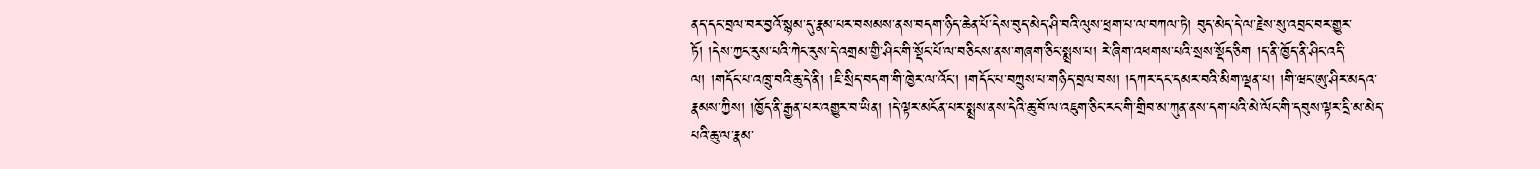ནད་དང་བྲལ་བར་བྱའོ་སྙམ་དུ་རྣམ་པར་བསམས་ནས་བདག་ཉིད་ཆེན་པོ་དེས་བུད་མེད་ཤི་བའི་ལུས་ཕྲག་པ་ལ་བཀལ་ཏེ། བུད་མེད་དེ་ལ་རྗེས་སུ་འབྲང་བར་གྱུར་ཏོ། །དེས་ཀྱང་རུས་པའི་ཀེང་རུས་དེ་འགྲམ་གྱི་ཤིང་གི་སྡོང་པོ་ལ་བཅིངས་ནས་གཞག་ཅིང་སྨྲས་པ། རེ་ཞིག་འཕགས་པའི་སྲས་སྡོད་ཅིག །ད་ནི་ཁྱོད་ནི་ཤིང་འདི་ལ། །གདོང་པ་འཁྲུ་བའི་ཆུ་དེ་ནི། །ཇི་སྲིད་བདག་གི་ཁྱེར་ལ་འོང་། །གདོང་པ་བཀྲུས་པ་གཉིད་བྲལ་བས། །དཀར་དང་དམར་བའི་མིག་ལྡན་པ། །གི་ཝང་ཨུ་ཤིར་མདའ་རྣམས་ཀྱིས། །ཁྱོད་ནི་རྒྱན་པར་འགྱུར་བ་ཡིན། །དེ་ལྟར་མངོན་པར་སྨྲས་ནས་དེའི་ཆུ་བོ་ལ་འཇུག་ཅིང་རང་གི་གྲིབ་མ་ཀུན་ནས་དག་པའི་མེ་ལོང་གི་དབུས་ལྟར་དྲི་མ་མེད་པའི་ཆུ་ལ་རྣམ་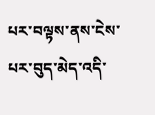པར་བལྟས་ནས་ངེས་པར་བུད་མེད་འདི་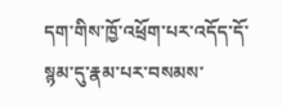དག་གིས་ཁྱོ་འཕྲོག་པར་འདོད་དོ་སྙམ་དུ་རྣམ་པར་བསམས་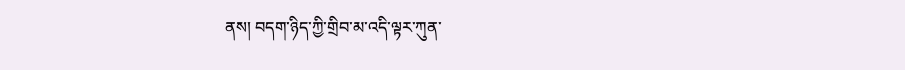ནས། བདག་ཉིད་ཀྱི་གྲིབ་མ་འདི་ལྟར་ཀུན་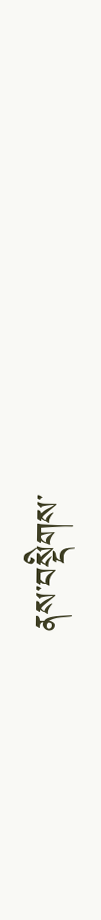ནས་བསྡིགས་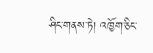ཤིང་གནས་ཏེ། འཁྱོག་ཅིང་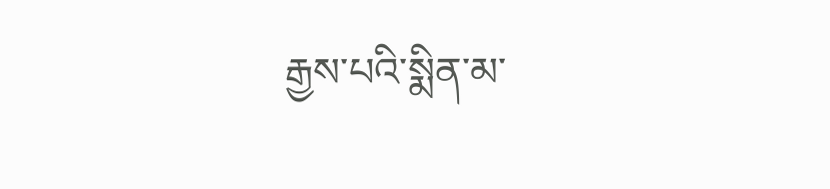རྒྱས་པའི་སྨིན་མ་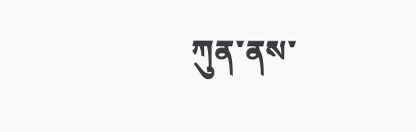ཀུན་ནས་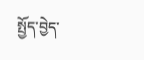སྤྱོད་བྱེད་